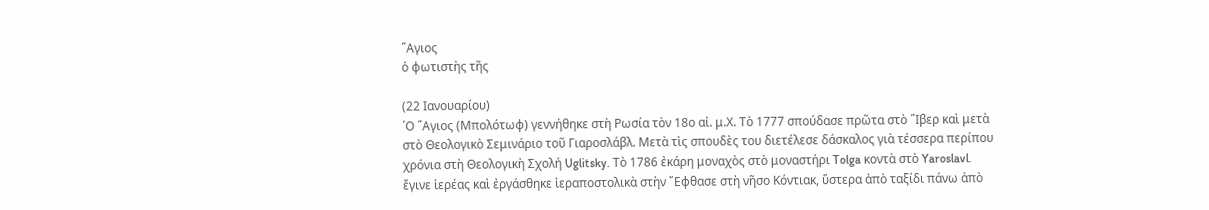῞Αγιος
ὁ φωτιστὴς τῆς

(22 Ιανουαρίου)
῾Ο ῞Αγιος (Μπολότωφ) γεννήθηκε στὴ Ρωσία τὸν 18ο αἰ. μ.Χ. Τὸ 1777 σπούδασε πρῶτα στὸ ῞Ιβερ καὶ μετὰ στὸ Θεολογικὸ Σεμινάριο τοῦ Γιαροσλάβλ. Μετὰ τὶς σπουδὲς του διετέλεσε δάσκαλος γιὰ τέσσερα περίπου χρόνια στὴ Θεολογικὴ Σχολή Uglitsky. Τὸ 1786 ἐκάρη μοναχὸς στὸ μοναστήρι Tolga κοντὰ στὸ Yaroslavl. ἔγινε ἱερέας καὶ ἐργάσθηκε ἱεραποστολικὰ στὴν ῎Εφθασε στὴ νῆσο Κόντιακ, ὕστερα ἀπὸ ταξίδι πάνω ἀπὸ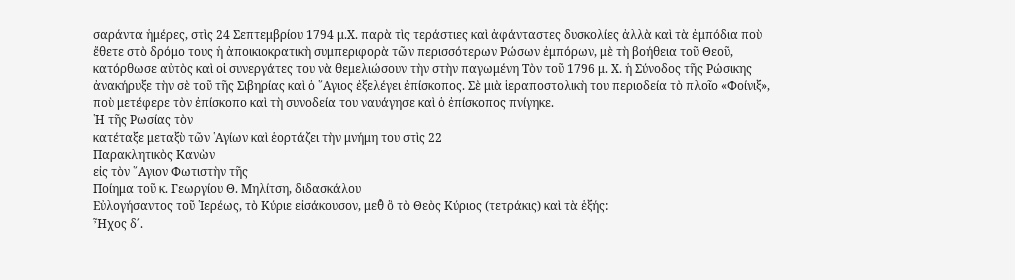σαράντα ἡμέρες, στὶς 24 Σεπτεμβρίου 1794 μ.Χ. παρὰ τὶς τεράστιες καὶ ἀφάνταστες δυσκολίες ἀλλὰ καὶ τὰ ἐμπόδια ποὺ ἔθετε στὸ δρόμο τους ἡ ἀποικιοκρατικὴ συμπεριφορὰ τῶν περισσότερων Ρώσων ἐμπόρων, μὲ τὴ βοήθεια τοῦ Θεοῦ, κατόρθωσε αὐτὸς καὶ οἱ συνεργάτες του νὰ θεμελιώσουν τὴν στὴν παγωμένη Τὸν τοῦ 1796 μ. Χ. ἡ Σύνοδος τῆς Ρώσικης ἀνακήρυξε τὴν σὲ τοῦ τῆς Σιβηρίας καὶ ὁ ῞Αγιος ἐξελέγει ἐπίσκοπος. Σὲ μιὰ ἱεραποστολικὴ του περιοδεία τὸ πλοῖο «Φοίνιξ», ποὺ μετέφερε τὸν ἐπίσκοπο καὶ τὴ συνοδεία του ναυάγησε καὶ ὁ ἐπίσκοπος πνίγηκε.
῾Η τῆς Ρωσίας τὸν
κατέταξε μεταξὺ τῶν ῾Αγίων καὶ ἑορτάζει τὴν μνήμη του στὶς 22
Παρακλητικὸς Κανὼν
εἰς τὸν ῞Αγιον Φωτιστὴν τῆς
Ποίημα τοῦ κ. Γεωργίου Θ. Μηλίτση, διδασκάλου
Εὐλογήσαντος τοῦ ῾Ιερέως, τὸ Κύριε εἰσάκουσον, μεθ̉ ὃ τὸ Θεὸς Κύριος (τετράκις) καὶ τὰ ἑξής:
Ἦχος δ΄.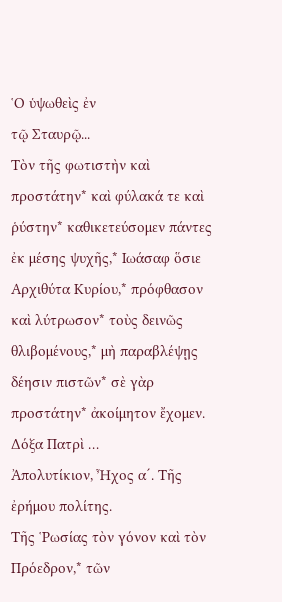῾Ο ὑψωθεὶς ἐν
τῷ Σταυρῷ...
Τὸν τῆς φωτιστὴν καὶ προστάτην* καὶ φύλακά τε καὶ ῥύστην* καθικετεύσομεν πάντες ἐκ μέσης ψυχῆς,* Ιωάσαφ ὅσιε Αρχιθύτα Κυρίου,* πρόφθασον καὶ λύτρωσον* τοὺς δεινῶς θλιβομένους,* μὴ παραβλέψῃς δέησιν πιστῶν* σὲ γὰρ προστάτην* ἀκοίμητον ἔχομεν.
Δόξα Πατρὶ …
Ἀπολυτίκιον, Ἦχος α´. Τῆς ἐρήμου πολίτης.
Τῆς ῾Ρωσίας τὸν γόνον καὶ τὸν Πρόεδρον,* τῶν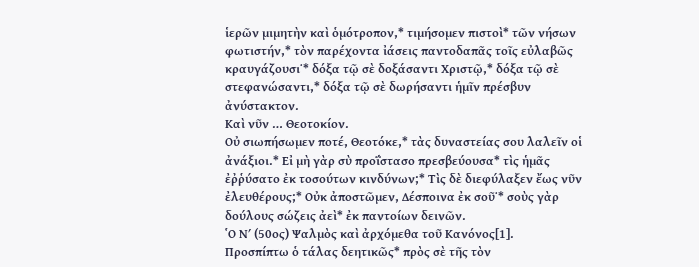ἱερῶν μιμητὴν καὶ ὁμότροπον,* τιμήσομεν πιστοὶ* τῶν νήσων φωτιστήν,* τὸν παρέχοντα ἰάσεις παντοδαπᾶς τοῖς εὐλαβῶς κραυγάζουσι˙* δόξα τῷ σὲ δοξάσαντι Χριστῷ,* δόξα τῷ σὲ στεφανώσαντι,* δόξα τῷ σὲ δωρήσαντι ἡμῖν πρέσβυν ἀνύστακτον.
Καὶ νῦν … Θεοτοκίον.
Οὐ σιωπήσωμεν ποτέ, Θεοτόκε,* τὰς δυναστείας σου λαλεῖν οἱ ἀνάξιοι.* Εἰ μὴ γὰρ σὺ προΐστασο πρεσβεύουσα* τὶς ἡμᾶς ἐῤῥύσατο ἐκ τοσούτων κινδύνων;* Τὶς δὲ διεφύλαξεν ἔως νῦν ἐλευθέρους;* Οὐκ ἀποστῶμεν, Δέσποινα ἐκ σοῦ˙* σοὺς γὰρ
δούλους σώζεις ἀεὶ* ἐκ παντοίων δεινῶν.
῾Ο Νʹ (50ος) Ψαλμὸς καὶ ἀρχόμεθα τοῦ Κανόνος[1].
Προσπίπτω ὁ τάλας δεητικῶς* πρὸς σὲ τῆς τὸν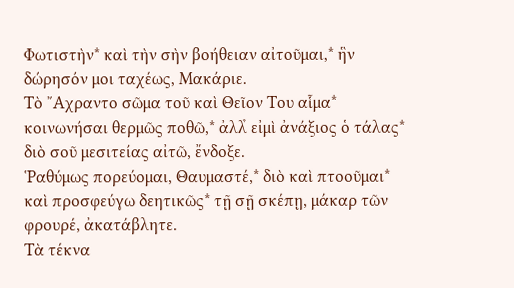Φωτιστὴν* καὶ τὴν σὴν βοήθειαν αἰτοῦμαι,* ἣν δώρησόν μοι ταχέως, Μακάριε.
Τὸ ῎Αχραντο σῶμα τοῦ καὶ Θεῖον Του αἷμα* κοινωνήσαι θερμῶς ποθῶ,* ἀλλ̉ εἰμὶ ἀνάξιος ὁ τάλας* διὸ σοῦ μεσιτείας αἰτῶ, ἔνδοξε.
῾Ραθύμως πορεύομαι, Θαυμαστέ,* διὸ καὶ πτοοῦμαι* καὶ προσφεύγω δεητικῶς* τῇ σῇ σκέπῃ, μάκαρ τῶν φρουρέ, ἀκατάβλητε.
Τὰ τέκνα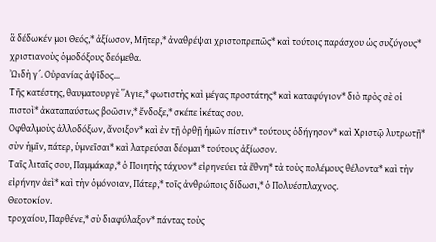ἃ δέδωκέν μοι Θεός,* ἀξίωσον, Μῆτερ,* ἀναθρέψαι χριστοπρεπῶς* καὶ τούτοις παράσχου ὡς συζύγους* χριστιανοὺς ὁμοδόξους δεόμεθα.
ᾨδὴ γ´. Οὐρανίας ἁψῖδος...
Τῆς κατέστης, θαυματουργὲ ῞Αγιε,* φωτιστὴς καὶ μέγας προστάτης* καὶ καταφύγιον* διὸ πρὸς σὲ οἱ πιστοὶ* ἀκαταπαύστως βοῶσιν,* ἔνδοξε,* σκέπε ἱκέτας σου.
Οφθαλμοὺς ἀλλοδόξων, ἄνοιξον* καὶ ἐν τῇ ὀρθῇ ἡμῶν πίστιν* τούτους ὁδήγησον* καὶ Χριστῷ λυτρωτῇ* σὺν ἡμῖν, πάτερ, ὑμνεῖσαι* καὶ λατρεύσαι δέομαι* τούτους ἀξίωσον.
Ταῖς λιταῖς σου, Παμμάκαρ,* ὁ Ποιητὴς τάχυον* εἰρηνεύει τὰ ἔθνη* τὰ τοὺς πολέμους θέλοντα* καὶ τὴν εἰρήνην ἀεὶ* καὶ τὴν ὁμόνοιαν, Πάτερ,* τοῖς ἀνθρώποις δίδωσι,* ὁ Πολυέσπλαχνος.
Θεοτοκίον.
τροχαίου, Παρθένε,* σὺ διαφύλαξον* πάντας τοὺς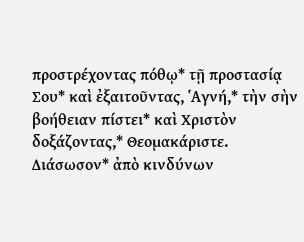προστρέχοντας πόθῳ* τῇ προστασίᾳ Σου* καὶ ἐξαιτοῦντας, ῾Αγνή,* τὴν σὴν βοήθειαν πίστει* καὶ Χριστὸν δοξάζοντας,* Θεομακάριστε.
Διάσωσον* ἀπὸ κινδύνων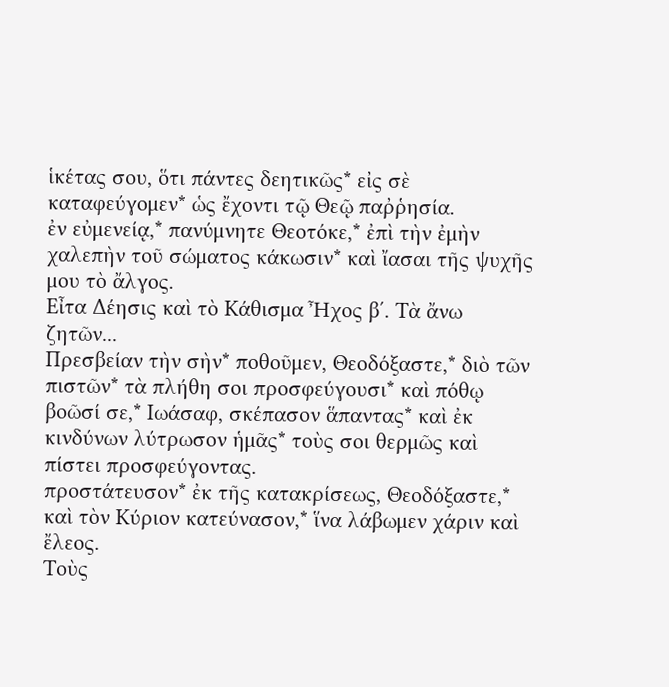ἱκέτας σου, ὅτι πάντες δεητικῶς* εἰς σὲ καταφεύγομεν* ὡς ἔχοντι τῷ Θεῷ παῤῥησία.
ἐν εὐμενείᾳ,* πανύμνητε Θεοτόκε,* ἐπὶ τὴν ἐμὴν χαλεπὴν τοῦ σώματος κάκωσιν* καὶ ἴασαι τῆς ψυχῆς μου τὸ ἄλγος.
Εἶτα Δέησις καὶ τὸ Κάθισμα Ἦχος β΄. Τὰ ἄνω
ζητῶν...
Πρεσβείαν τὴν σὴν* ποθοῦμεν, Θεοδόξαστε,* διὸ τῶν πιστῶν* τὰ πλήθη σοι προσφεύγουσι* καὶ πόθῳ βοῶσί σε,* Ιωάσαφ, σκέπασον ἅπαντας* καὶ ἐκ κινδύνων λύτρωσον ἡμᾶς* τοὺς σοι θερμῶς καὶ πίστει προσφεύγοντας.
προστάτευσον* ἐκ τῆς κατακρίσεως, Θεοδόξαστε,* καὶ τὸν Κύριον κατεύνασον,* ἵνα λάβωμεν χάριν καὶ ἔλεος.
Τοὺς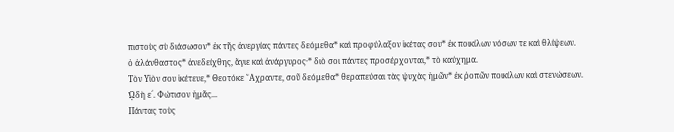πιστοὺς σὺ διάσωσον* ἐκ τῆς ἀνεργίας πάντες δεόμεθα* καὶ προφύλαξον ἱκέτας σου* ἐκ ποικίλων νόσων τε καὶ θλίψεων.
ὁ ἀλάνθαστος* ἀνεδείχθης, ἅγιε καὶ ἀνάργυρος·* διὸ σοι πάντες προσέρχονται,* τὸ καύχημα.
Τὸν Υἱὸν σου ἱκέτευε,* Θεοτόκε ῎Αχραντε, σοῦ δεόμεθα* θεραπεύσαι τὰς ψυχὰς ἡμῶν* ἐκ ῥοπῶν ποικίλων καὶ στενώσεων.
ᾨδὴ ε´. Φώτισον ἡμᾶς...
Πάντας τοὺς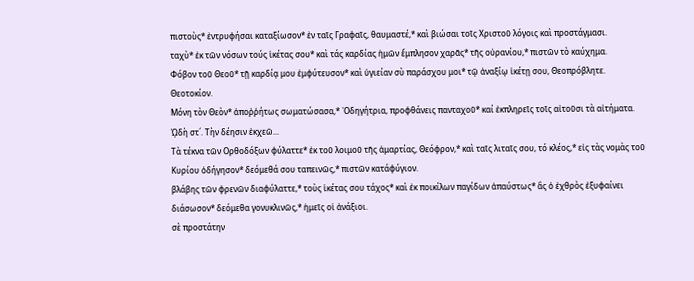πιστοὺς* ἐντρυφήσαι καταξίωσον* ἐν ταῖς Γραφαῖς, θαυμαστέ,* καὶ βιώσαι τοῖς Χριστοῦ λόγοις καὶ προστάγμασι.
ταχὺ* ἐκ τῶν νόσων τούς ἱκέτας σου* καὶ τάς καρδίας ἡμῶν ἔμπλησον χαρᾶς* τῆς οὐρανίου,* πιστῶν τὸ καύχημα.
Φόβον τοῦ Θεοῦ* τῇ καρδίᾳ μου ἐμφύτευσον* καὶ ὑγιείαν σὺ παράσχου μοι* τῷ ἀναξίῳ ἱκέτῃ σου, Θεοπρόβλητε.
Θεοτοκίον.
Μόνη τὸν Θεὸν* ἀποῤῥήτως σωματώσασα,* ῾Οδηγήτρια, προφθάνεις πανταχοῦ* καί ἐκπληρεῖς τοῖς αἰτοῦσι τὰ αἰτήματα.
ᾨδὴ στ´. Τὴν δέησιν ἐκχεῶ...
Τὰ τέκνα τῶν Ορθοδόξων φύλαττε* ἐκ τοῦ λοιμοῦ τῆς ἁμαρτίας, Θεόφρον,* καὶ ταῖς λιταῖς σου, τό κλέος,* εἰς τὰς νομὰς τοῦ Κυρίου ὁδήγησον* δεόμεθά σου ταπεινῶς,* πιστῶν κατάφύγιον.
βλάβης τῶν φρενῶν διαφύλαττε,* τοὺς ἱκέτας σου τάχος* καὶ ἐκ ποικίλων παγίδων ἀπαύστως* ἃς ὁ ἐχθρὸς ἐξυφαίνει διάσωσον* δεόμεθα γονυκλινῶς,* ἡμεῖς οἱ ἀνάξιοι.
σὲ προστάτην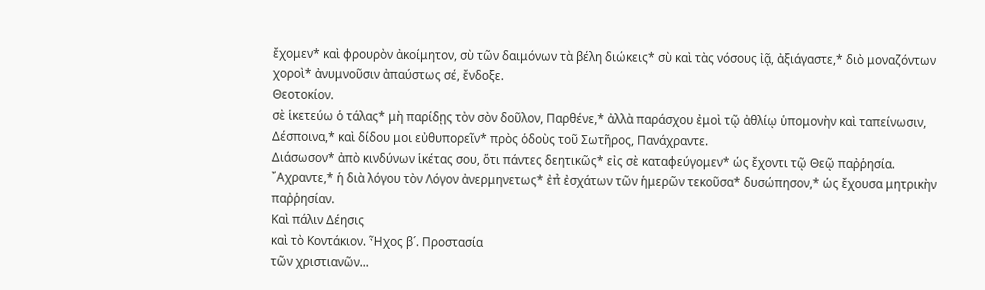ἔχομεν* καὶ φρουρὸν ἀκοίμητον, σὺ τῶν δαιμόνων τὰ βέλη διώκεις* σὺ καὶ τὰς νόσους ἰᾷ, ἀξιάγαστε,* διὸ μοναζόντων χοροὶ* ἀνυμνοῦσιν ἀπαύστως σέ, ἔνδοξε.
Θεοτοκίον.
σὲ ἱκετεύω ὁ τάλας* μὴ παρίδῃς τὸν σὸν δοῦλον, Παρθένε,* ἀλλὰ παράσχου ἐμοὶ τῷ ἀθλίῳ ὑπομονὴν καὶ ταπείνωσιν, Δέσποινα,* καὶ δίδου μοι εὐθυπορεῖν* πρὸς ὁδοὺς τοῦ Σωτῆρος, Πανάχραντε.
Διάσωσον* ἀπὸ κινδύνων ἱκέτας σου, ὅτι πάντες δεητικῶς* εἰς σὲ καταφεύγομεν* ὡς ἔχοντι τῷ Θεῷ παῤῥησία.
῎Αχραντε,* ἡ διὰ λόγου τὸν Λόγον ἀνερμηνετως* ἐπ̉ ἐσχάτων τῶν ἡμερῶν τεκοῦσα* δυσώπησον,* ὡς ἔχουσα μητρικὴν παῤῥησίαν.
Καὶ πάλιν Δέησις
καὶ τὸ Κοντάκιον. Ἦχος β´. Προστασία
τῶν χριστιανῶν...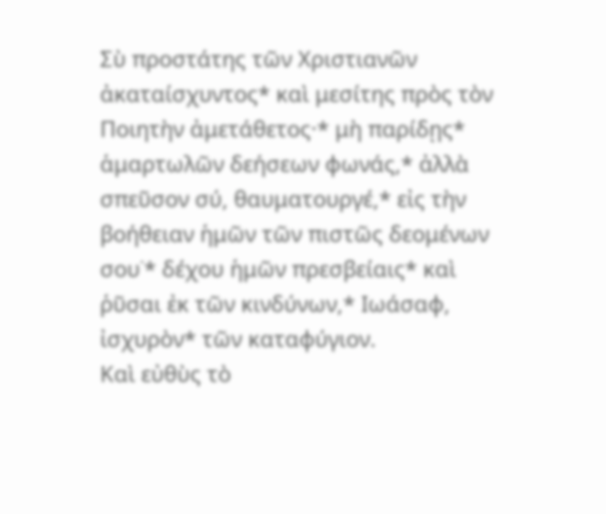Σὺ προστάτης τῶν Χριστιανῶν ἀκαταίσχυντος* καὶ μεσίτης πρὸς τὸν Ποιητὴν ἀμετάθετος·* μὴ παρίδῃς* ἁμαρτωλῶν δεήσεων φωνάς,* ἀλλὰ σπεῦσον σύ, θαυματουργέ,* εἰς τὴν βοήθειαν ἡμῶν τῶν πιστῶς δεομένων σου˙* δέχου ἡμῶν πρεσβείαις* καὶ ῥῦσαι ἐκ τῶν κινδύνων,* Ιωάσαφ, ἰσχυρὸν* τῶν καταφύγιον.
Καὶ εὐθὺς τὸ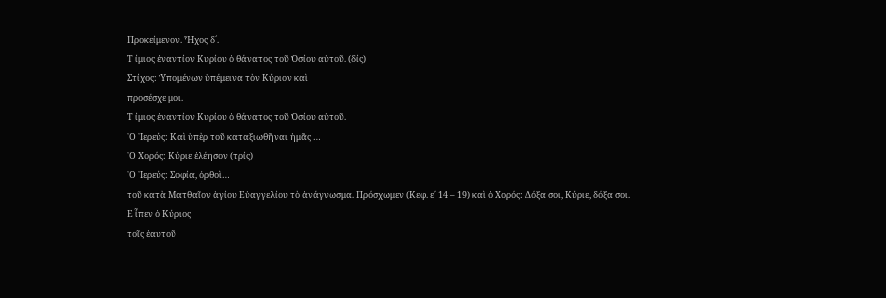Προκείμενον. Ἦχος δ´.
Τ ίμιος ἐναντίον Κυρίου ὁ θάνατος τοῦ Ὁσίου αὐτοῦ. (δίς)
Στίχος: Ὑπομένων ὑπέμεινα τὸν Κύριον καὶ
προσέσχε μοι.
Τ ίμιος ἐναντίον Κυρίου ὁ θάνατος τοῦ Ὁσίου αὐτοῦ.
῾Ο ῾Ιερεύς: Καὶ ὑπὲρ τοῦ καταξιωθῆναι ἡμᾶς …
῾Ο Χορός: Κύριε ἐλέησον (τρίς)
῾Ο ῾Ιερεύς: Σοφία, ὀρθοὶ…
τοῦ κατὰ Ματθαῖον ἁγίου Εὐαγγελίου τὸ ἀνάγνωσμα. Πρόσχωμεν (Κεφ. ε΄ 14 – 19) καὶ ὁ Χορός: Δόξα σοι, Κύριε, δόξα σοι.
Ε ἶπεν ὁ Κύριος
τοῖς ἑαυτοῦ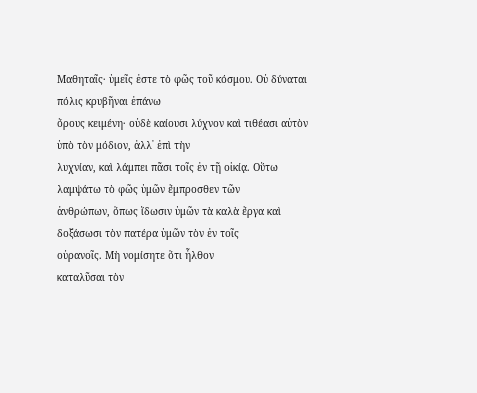Μαθηταῖς· ὑμεῖς ἐστε τὸ φῶς τοῦ κόσμου. Οὐ δύναται πόλις κρυβῆναι ἐπάνω
ὄρους κειμένη· οὐδὲ καίουσι λύχνον καὶ τιθέασι αὐτὸν ὑπὸ τὸν μόδιον, ἀλλ᾿ ἐπὶ τὴν
λυχνίαν, καὶ λάμπει πᾶσι τοῖς ἐν τῇ οἰκίᾳ. Οὕτω λαμψάτω τὸ φῶς ὑμῶν ἔμπροσθεν τῶν
ἀνθρώπων, ὅπως ἴδωσιν ὑμῶν τὰ καλὰ ἔργα καὶ δοξάσωσι τὸν πατέρα ὑμῶν τὸν ἐν τοῖς
οὐρανοῖς. Μὴ νομίσητε ὅτι ἦλθον
καταλῦσαι τὸν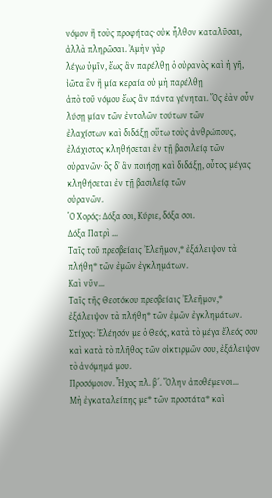νόμον ἢ τοὺς προφήτας· οὐκ ἦλθον καταλῦσαι, ἀλλὰ πληρῶσαι. Ἀμὴν γὰρ
λέγω ὑμῖν, ἕως ἂν παρέλθῃ ὁ οὐρανὸς καὶ ἡ γῆ, ἰῶτα ἓν ἢ μία κεραία οὐ μὴ παρέλθῃ
ἀπὸ τοῦ νόμου ἕως ἂν πάντα γένηται. Ὅς ἐὰν οὖν λύσῃ μίαν τῶν ἐντολῶν τούτων τῶν
ἐλαχίστων καὶ διδάξῃ οὕτω τοὺς ἀνθρώπους, ἐλάχιστος κληθήσεται ἐν τῇ βασιλείᾳ τῶν
οὐρανῶν· ὃς δ᾿ ἂν ποιήσῃ καὶ διδάξῃ, οὗτος μέγας κληθήσεται ἐν τῇ βασιλείᾳ τῶν
οὐρανῶν.
῾Ο Χορός: Δόξα σοι, Κύριε, δόξα σοι.
Δόξα Πατρὶ …
Ταῖς τοῦ πρεσβείαις Ἐλεῆμον,* ἐξάλειψον τὰ πλήθη* τῶν ἐμῶν ἐγκλημάτων.
Καὶ νῦν…
Ταῖς τῆς Θεοτόκου πρεσβείαις Ἐλεῆμον,* ἐξάλειψον τὰ πλήθη* τῶν ἐμῶν ἐγκλημάτων.
Στίχος: Ἐλέησόν με ὁ Θεός, κατὰ τὸ μέγα ἔλεός σου καὶ κατὰ τὸ πλῆθος τῶν οἰκτιρμῶν σου, ἐξάλειψον τὸ ἀνόμημά μου.
Προσόμοιον. Ἦχος πλ. β´. Ὅλην ἀποθέμενοι...
Μὴ ἐγκαταλείπης με* τῶν προστάτα* καὶ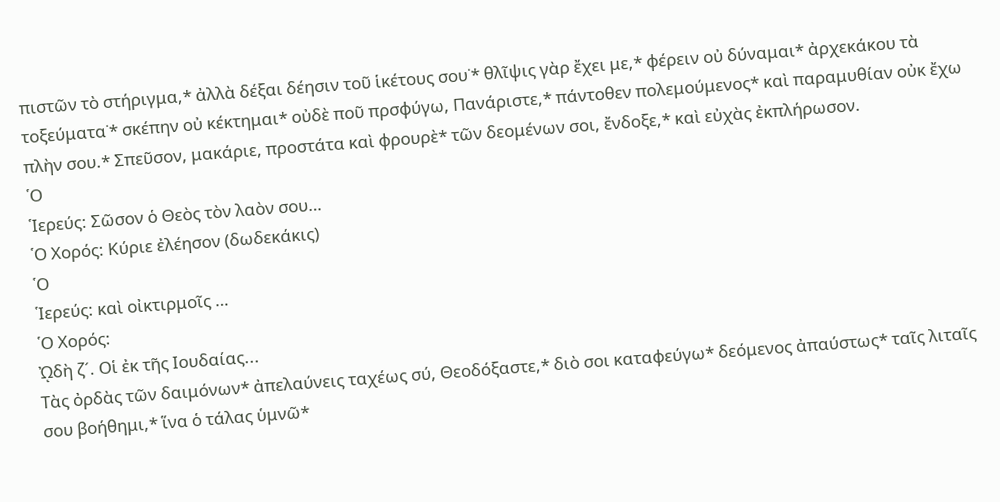πιστῶν τὸ στήριγμα,* ἀλλὰ δέξαι δέησιν τοῦ ἱκέτους σου˙* θλῖψις γὰρ ἔχει με,* φέρειν οὐ δύναμαι* ἀρχεκάκου τὰ τοξεύματα˙* σκέπην οὐ κέκτημαι* οὐδὲ ποῦ πρσφύγω, Πανάριστε,* πάντοθεν πολεμούμενος* καὶ παραμυθίαν οὐκ ἔχω πλὴν σου.* Σπεῦσον, μακάριε, προστάτα καὶ φρουρὲ* τῶν δεομένων σοι, ἔνδοξε,* καὶ εὐχὰς ἐκπλήρωσον.
῾Ο
῾Ιερεύς: Σῶσον ὁ Θεὸς τὸν λαὸν σου…
῾Ο Χορός: Κύριε ἐλέησον (δωδεκάκις)
῾Ο
῾Ιερεύς: καὶ οἰκτιρμοῖς …
῾Ο Χορός:
ᾨδὴ ζ´. Οἱ ἐκ τῆς Ιουδαίας...
Τὰς ὀρδὰς τῶν δαιμόνων* ἀπελαύνεις ταχέως σύ, Θεοδόξαστε,* διὸ σοι καταφεύγω* δεόμενος ἀπαύστως* ταῖς λιταῖς σου βοήθημι,* ἵνα ὁ τάλας ὑμνῶ*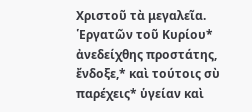Χριστοῦ τὰ μεγαλεῖα.
῾Εργατῶν τοῦ Κυρίου* ἀνεδείχθης προστάτης, ἔνδοξε,* καὶ τούτοις σὺ παρέχεις* ὑγείαν καὶ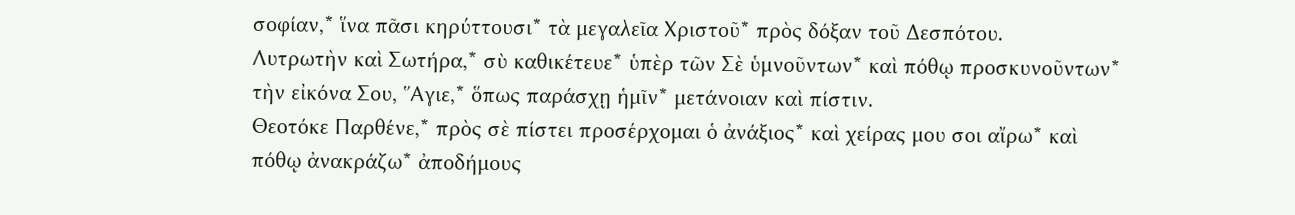σοφίαν,* ἵνα πᾶσι κηρύττουσι* τὰ μεγαλεῖα Χριστοῦ* πρὸς δόξαν τοῦ Δεσπότου.
Λυτρωτὴν καὶ Σωτήρα,* σὺ καθικέτευε* ὑπὲρ τῶν Σὲ ὑμνοῦντων* καὶ πόθῳ προσκυνοῦντων* τὴν εἰκόνα Σου, ῞Αγιε,* ὅπως παράσχῃ ἡμῖν* μετάνοιαν καὶ πίστιν.
Θεοτόκε Παρθένε,* πρὸς σὲ πίστει προσέρχομαι ὁ ἀνάξιος* καὶ χείρας μου σοι αἴρω* καὶ πόθῳ ἀνακράζω* ἀποδήμους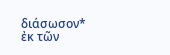διάσωσον* ἐκ τῶν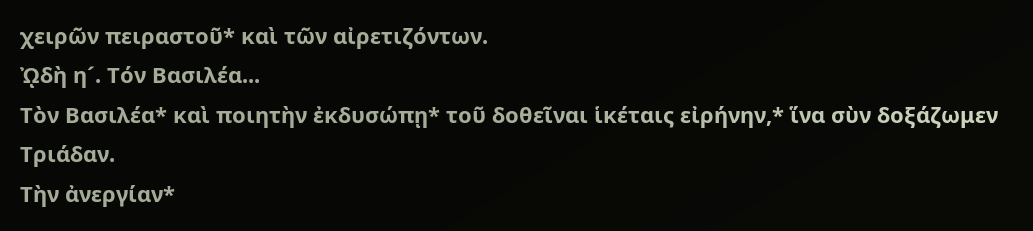χειρῶν πειραστοῦ* καὶ τῶν αἰρετιζόντων.
ᾨδὴ η´. Τόν Βασιλέα...
Τὸν Βασιλέα* καὶ ποιητὴν ἐκδυσώπῃ* τοῦ δοθεῖναι ἱκέταις εἰρήνην,* ἵνα σὺν δοξάζωμεν Τριάδαν.
Τὴν ἀνεργίαν*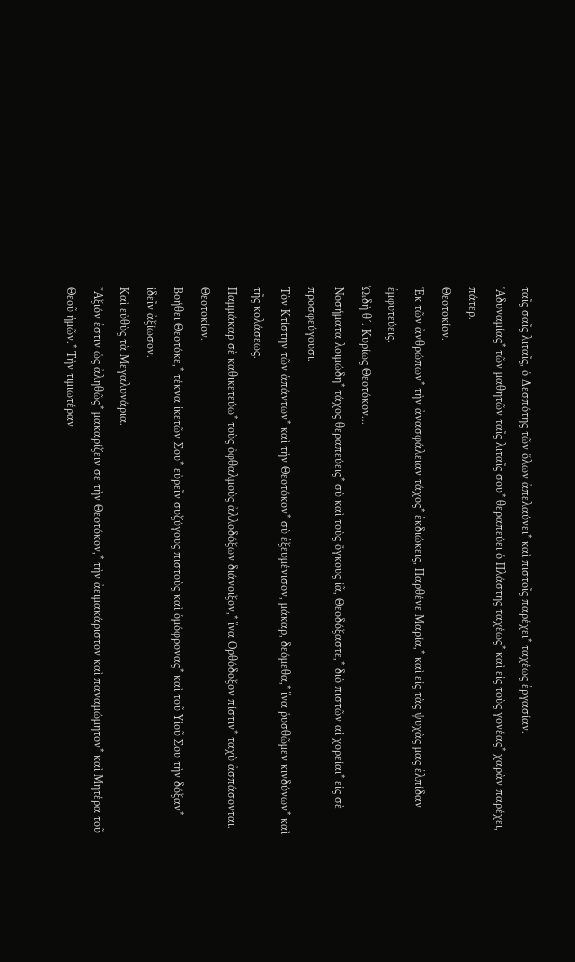ταῖς σαῖς λιταῖς, ὁ Δεσπότης τῶν ὅλων ἀπελαύνει* καὶ πιστοῖς παρέχει* ταχέως ἐργασίαν.
῾Αδυναμίας* τῶν μαθητῶν ταῖς λιταῖς σου* θεραπεύει ὁ Πλάστης ταχέως* καὶ εἰς τοὺς γονέας* χαρὰν παρέχει, πάτερ.
Θεοτοκίον.
῾Εκ τῶν ἀνθρώπων* τὴν ἀνασφάλειαν τάχος* ἐκδιώκεις, Παρθένε Μαρία,* καὶ εἰς τὰς ψυχὰς μας ἐλπίδαν ἐμφυτεύεις.
ᾨδὴ θ´. Κυρίως Θεοτόκον...
Νοσήματα λοιμώδη* τάχος θεραπεύεις* σὺ καὶ τοὺς ὄγκους ἰᾶ, Θεοδόξαστε,* διὸ πιστῶν αἱ χορείαι* εἰς σὲ προσφεύγουσι.
Τὸν Κτίστην τῶν ἁπάντων* καὶ τὴν Θεοτόκον* σὺ ἐξευμένισον, μάκαρ, δεόμεθα,* ἵνα ῥυσθῶμεν κινδύνων* καὶ τῆς κολάσεως.
Παμμάκαρ σὲ καθικετεύω* τοὺς ὀφθαλμοὺς ἀλλοδόξων διάνοιξον,* ἵνα Ορθόδοξον πίστιν* ταχὺ ἀσπάσονται.
Θεοτοκίον.
Βοήθει Θεοτόκε,* τέκνα ἱκετῶν Σου* εὐρεῖν συζύγους πιστοὺς καὶ ὁμόφρονας* καὶ τοῦ Υἱοῦ Σου τὴν δόξαν* ἰδεῖν ἀξίωσον.
Καὶ εὐθὺς τὰ Μεγαλυνάρια.
῎Αξιόν ἐστιν ὡς ἀληθῶς* μακαρίζειν σε τὴν Θεοτόκον,* τὴν ἀειμακάριστον καὶ παναμώμητον* καὶ Μητέρα τοῦ Θεοῦ ἡμῶν.* Τὴν τιμιωτέραν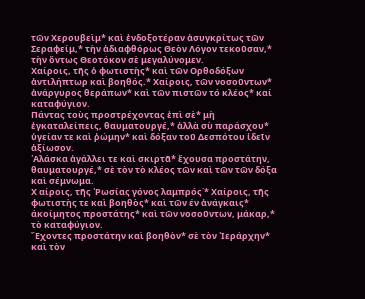τῶν Χερουβεὶμ* καὶ ἐνδοξοτέραν ἀσυγκρίτως τῶν Σεραφείμ,* τὴν ἀδιαφθόρως Θεὸν Λόγον τεκοῦσαν,* τὴν ὄντως Θεοτόκον σὲ μεγαλύνομεν.
Χαίροις, τῆς ὁ φωτιστὴς* καὶ τῶν Ορθοδόξων ἀντιλήπτωρ καὶ βοηθός.* Χαίροις, τῶν νοσοῦντων* ἀνάργυρος θεράπων* καὶ τῶν πιστῶν τό κλέος* καί καταφύγιον.
Πάντας τοὺς προστρέχοντας ἐπὶ σὲ* μὴ ἐγκαταλείπεις, θαυματουργέ,* ἀλλὰ σὺ παράσχου* ὑγείαν τε καὶ ῥώμην* καὶ δόξαν τοῦ Δεσπότου ἰδεῖν ἀξίωσον.
῾Αλάσκα ἀγάλλει τε καὶ σκιρτᾶ* ἔχουσα προστάτην, θαυματουργέ,* σὲ τὸν τὸ κλέος τῶν καὶ τῶν τῶν δόξα καὶ σέμνωμα.
Χ αίροις, τῆς ῾Ρωσίας γόνος λαμπρός˙* Χαίροις, τῆς φωτιστὴς τε καὶ βοηθὸς* καὶ τῶν έν ἀνάγκαις* άκοίμητος προστάτης* καὶ τῶν νοσοῦντων, μάκαρ,* τὸ καταφύγιον.
῎Εχοντες προστάτην καὶ βοηθὸν* σὲ τὸν ῾Ιεράρχην* καὶ τὸν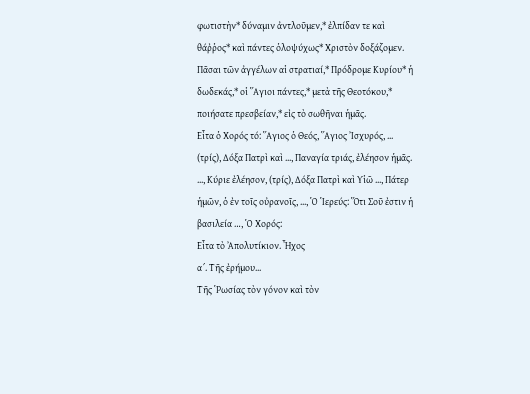φωτιστὴν* δύναμιν ἀντλοῦμεν,* ἐλπίδαν τε καὶ θάῤῥος* καὶ πάντες ὁλοψύχως* Χριστὸν δοξάζομεν.
Πᾶσαι τῶν ἀγγέλων αἱ στρατιαί,* Πρόδρομε Κυρίου* ἡ δωδεκάς,* οἱ ῞Αγιοι πάντες,* μετὰ τῆς Θεοτόκου,* ποιήσατε πρεσβείαν,* εἰς τὸ σωθῆναι ἡμᾶς.
Εἶτα ὁ Χορός τό: ῞Αγιος ὁ Θεός, ῞Αγιος Ἰσχυρός, ... (τρίς), Δόξα Πατρὶ καὶ ..., Παναγία τριάς, ἐλέησον ἡμᾶς. ..., Κύριε ἐλέησον, (τρίς), Δόξα Πατρὶ καὶ Υἱῶ ..., Πάτερ ἡμῶν, ὁ ἐν τοῖς οὐρανοῖς, ..., Ὁ Ἱερεύς: Ὅτι Σοῦ ἐστιν ἡ βασιλεία …, Ὁ Χορός:
Εἶτα τὸ Ἀπολυτίκιον. Ἦχος
α´. Τῆς ἐρήμου...
Τῆς ῾Ρωσίας τὸν γόνον καὶ τὸν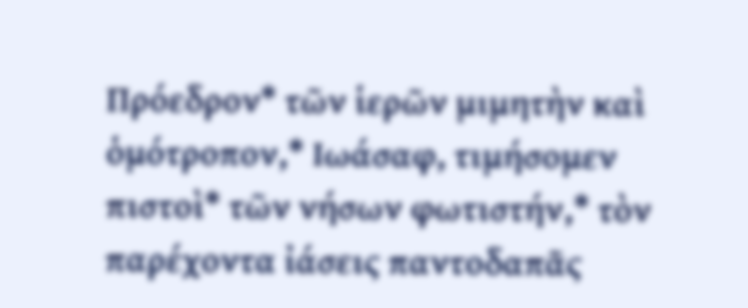Πρόεδρον* τῶν ἱερῶν μιμητὴν καὶ ὁμότροπον,* Ιωάσαφ, τιμήσομεν πιστοὶ* τῶν νήσων φωτιστήν,* τὸν παρέχοντα ἰάσεις παντοδαπᾶς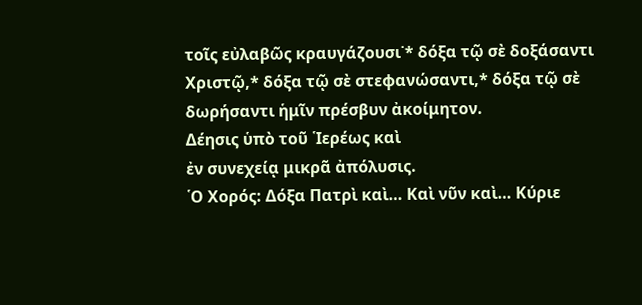τοῖς εὐλαβῶς κραυγάζουσι˙* δόξα τῷ σὲ δοξάσαντι Χριστῷ,* δόξα τῷ σὲ στεφανώσαντι,* δόξα τῷ σὲ δωρήσαντι ἡμῖν πρέσβυν ἀκοίμητον.
Δέησις ὑπὸ τοῦ ῾Ιερέως καὶ
ἐν συνεχείᾳ μικρᾶ ἀπόλυσις.
῾Ο Χορός: Δόξα Πατρὶ καὶ… Καὶ νῦν καὶ… Κύριε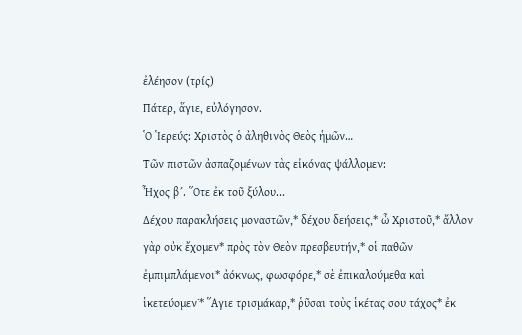ἐλέησον (τρίς)
Πάτερ, ἅγιε, εὐλόγησον.
῾Ο ῾Ιερεύς: Χριστὸς ὁ ἀληθινὸς Θεὸς ἡμῶν…
Τῶν πιστῶν ἀσπαζομένων τὰς εἰκόνας ψάλλομεν:
῏Ηχος β´. ῞Οτε ἐκ τοῦ ξύλου...
Δέχου παρακλήσεις μοναστῶν,* δέχου δεήσεις,* ὦ Χριστοῦ,* ἄλλον γὰρ οὐκ ἔχομεν* πρὸς τὸν Θεὸν πρεσβευτήν,* οἱ παθῶν ἐμπιμπλάμενοι* ἀόκνως, φωσφόρε,* σὲ ἐπικαλούμεθα καὶ ἱκετεύομεν˙* ῞Αγιε τρισμάκαρ,* ῥῦσαι τοὺς ἱκέτας σου τάχος* ἐκ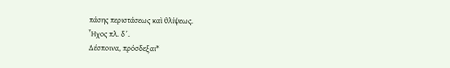πάσης περιστάσεως καὶ θλίψεως.
῏Ηχος πλ. δ´.
Δέσποινα, πρόσδεξαι*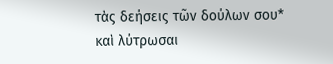τὰς δεήσεις τῶν δούλων σου* καὶ λύτρωσαι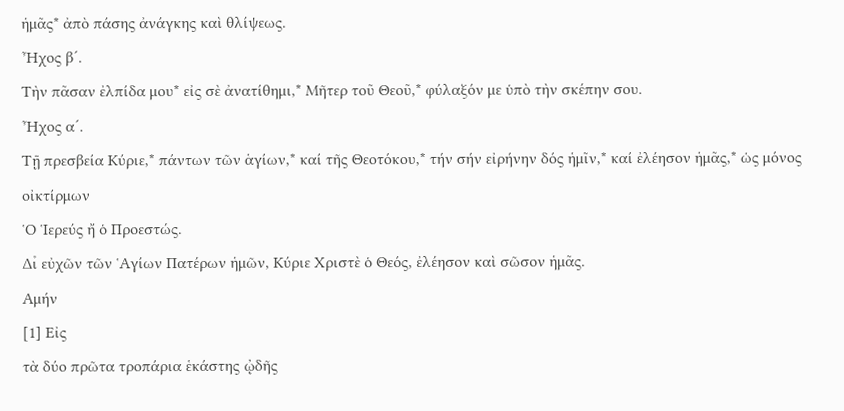ἡμᾶς* ἀπὸ πάσης ἀνάγκης καὶ θλίψεως.
῏Ηχος β´.
Τὴν πᾶσαν ἐλπίδα μου* εἰς σὲ ἀνατίθημι,* Μῆτερ τοῦ Θεοῦ,* φύλαξόν με ὑπὸ τὴν σκέπην σου.
῏Ηχος α´.
Τῇ πρεσβεία Κύριε,* πάντων τῶν ἁγίων,* καί τῆς Θεοτόκου,* τήν σήν εἰρήνην δός ἡμῖν,* καί ἐλέησον ἡμᾶς,* ὡς μόνος οἰκτίρμων
῾Ο ῾Ιερεύς ἤ ὁ Προεστώς.
Δι̉ εὐχῶν τῶν ῾Αγίων Πατέρων ἡμῶν, Κύριε Χριστὲ ὁ Θεός, ἐλέησον καὶ σῶσον ἡμᾶς.
Αμήν
[1] Εἰς
τὰ δύο πρῶτα τροπάρια ἑκάστης ᾠδῆς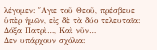λέγομεν: ῞Αγιε τοῦ Θεοῦ, πρέσβευε ὑπὲρ ἡμῶν, εἰς δὲ τὰ δύο τελευταῖα:
Δόξα Πατρὶ…, Καὶ νῦν…
Δεν υπάρχουν σχόλια: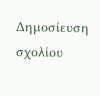Δημοσίευση σχολίου